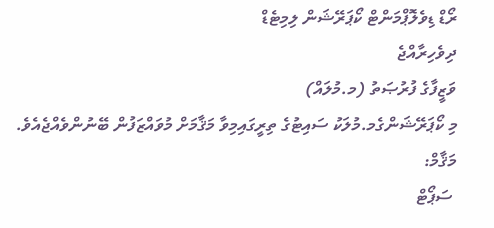ރޯޑް ޑިވެލޮޕްމަންޓް ކޯޕަރޭޝަން ލިމިޓެޑް
ދިވެހިރާއްޖެ
ވަޒީފާގެ ފުރުޞަތު (މ.މުލައް)
މި ކޯޕަރޭޝަންގެމ.މުލަކު ސައިޓުގެ ތިރީގައިމިވާ މަޤާމަށް މުވައްޒަފުން ބޭނުންވެއްޖެއެވެ.
މަޤާމް:
 ސަޕޯޓް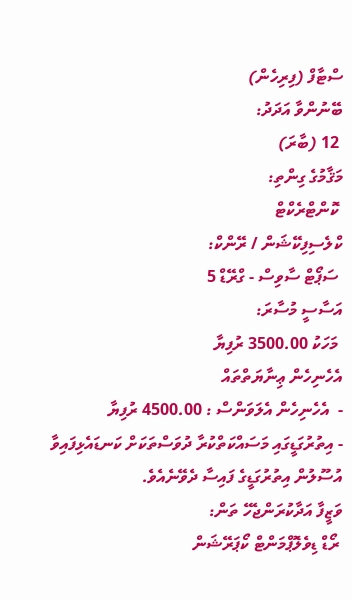ސްޓާފް (ފިރިހެން)
ބޭނުންވާ އަދަދު:
 12 (ބާރަ)
މަޤާމުގެ ގިންތި:
 ކޮންޓްރެކްޓް
ކްލެސިފިކޭޝަން / ރޭންކް:
 ސަޕޯޓް ސާވިސް - ގްރޭޑް 5
އަސާސީ މުސާރަ:
 މަހަކު 3500.00 ރުފިޔާ
އެހެނިހެން ޢިނާޔަތްތައް
-  އެހެނިހެން އެލަވަންސް : 4500.00 ރުފިޔާ
- އިތުރުގަޑީގައި މަސައްކަތްކުރާ ދުވަސްތަކަށް ކަނޑައެޅިފައިވާ އުސޫލުން އިތުރުގަޑީގެ ފައިސާ ދެވޭނެއެވެ.
ވަޒީފާ އަދާކުރަންޖެހޭ ތަން:
 ރޯޑް ޑިވެލޮޕްމަންޓް ކޯޕަރޭޝަން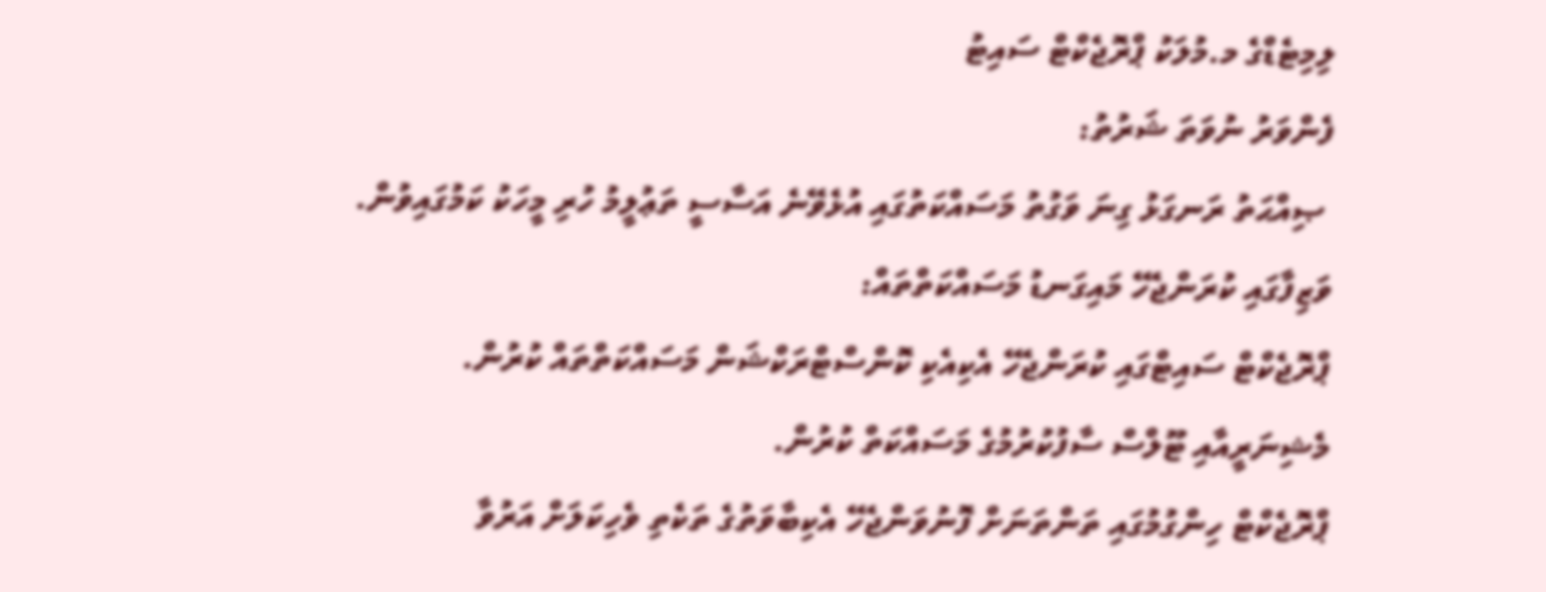ލިމިޓެޑްގެ މ.މުލަކު ޕްރޮޖެކްޓް ސައިޓު
ފެންވަރު ނުވަތަ ޝަރުތު:
 ޞިއްޙަތު ރަނގަޅު ގިނަ ވަގުތު މަސައްކަތުގައި އުޅެވޭނެ އަސާސީ ތަޢުލީމު ހުރި މީހަކު ކަމުގައިވުން.
ވަޒިފާގައި ކުރަންޖެހޭ މައިގަނޑު މަސައްކަތްތައް:
ޕްރޮޖެކްޓް ސައިޓްގައި ކުރަންޖެހޭ އެކިއެކި ކޮންސްޓްރަކްޝަން މަސައްކަތްތައް ކުރުން.
މެޝިނަރީއާއި ޓޫލްސް ސާފުކުރުމުގެ މަސައްކަތް ކުރުން.
ޕްރޮޖެކްޓް ހިންގުމުގައި ތަންތަނަށް ފޮނުވަންޖެހޭ އެކިބާވަތުގެ ތަކެތި ވެހިކަލަށް އަރުވާ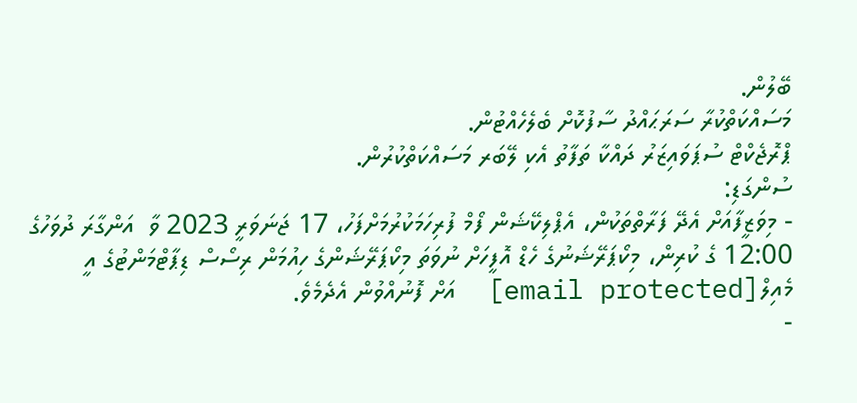ބޭލުން.
މަސައްކަތްކުރާ ސަރަޙައްދު ސާފުކޮށް ބެލެހެއްޓުން.
ޕްރޮޖެކްޓް ސުޕަވައިޒަރު ދައްކާ ތަފާތު އެކި ލޭބަރ މަސައްކަތްކުރުން.
ސުންގަޑި:
- މިވަޒީފާއަށް އެދޭ ފަރާތްތަކުން، އެޕްލިކޭޝަން ފޯމް ފުރިހަމަކުރުމަށްފަހު، 17 ޖަނަވަރީ 2023 ވާ  އަންގާރަ ދުވަހުގެ 12:00 ގެ ކުރިން، މިކޯޕަރޭޝަނުގެ ހެޑް އޮފީހަށް ނުވަތަ މިކޯޕަރޭޝަންގެ ހިއުމަން ރިސޯސް ޑިޕާޓްމަންޓުގެ އީ މެއިލް[email protected]  އަށް ފޮނުއްވުން އެދެމެވެ.
-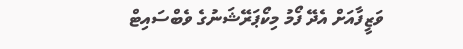ވަޒީފާއަށް އެދޭ ފޯމު މިކޯޕަރޭޝަނުގެ ވެބްސައިޓް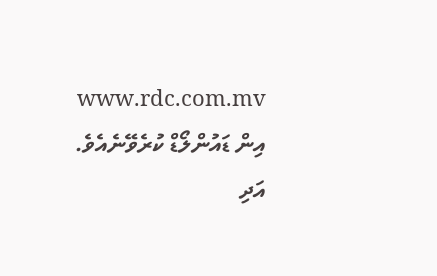www.rdc.com.mv  އިން ޑައުންލޯޑް ކުރެވޭނެއެވެ. އަދި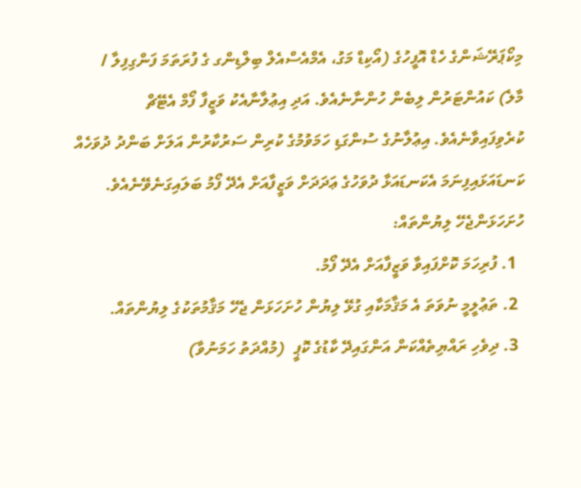މިކޯޕަރޭޝަންގެ ހެޑް އޮފީހުގެ (އޯކިޑް މަގު، އެމްއެސްއެލް ބިލްޑިންގ ގެ ފުރަތަމަ ފަންގިފިލާ / މާލެ) ކައުންޓަރުން ލިބެން ހުންނާނެއެވެ. އަދި އިޢުލާނާއެކު ވަޒީފާ ފޯމް އެޓޭޗް ކުރެވިފައިވާނެއެވެ. އިޢުލާނުގެ ސުންގަޑި ހަމަވުމުގެ ކުރިން ސަރުކާރުން އަލަށް ބަންދު ދުވަހެއް ކަނޑައަޅައިފިނަމަ އެކަނޑައަޅާ ދުވަހުގެ ޢަދަދަށް ވަޒީފާއަށް އެދޭ ފޯމު ބަލައިގަނެވޭނެއެވެ.
ހުށަހަޅަންޖެހޭ ލިޔުންތައް:
  1. ފުރިހަމަ ކޮށްފައިވާ ވަޒީފާއަށް އެދޭ ފޯމު.
  2. ތަޢުލީމީ ނުވަތަ އެ މަޤާމަކާއި ގުޅޭ ލިޔުން ހުށަހަޅަން ޖެހޭ މަޤާމުތަކުގެ ލިޔުންތައް.
  3. ދިވެހި ރައްޔިތެއްކަން އަންގައިދޭ ކާޑުގެ ކޮޕީ  (މުއްދަތު ހަމަނުވާ)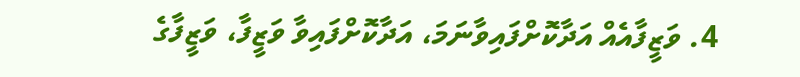4. ވަޒީފާއެއް އަދާކޮށްފައިވާނަމަ، އަދާކޮށްފައިވާ ވަޒީފާ، ވަޒީފާގެ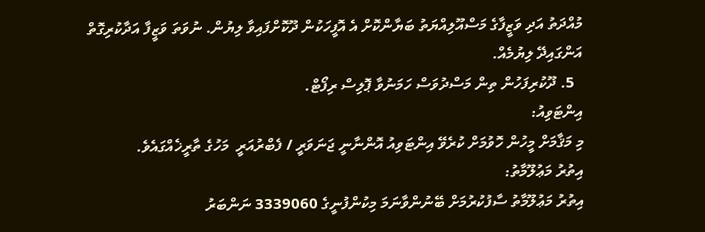މުއްދަތު އަދި ވަޒީފާގެ މަސްއޫލިއްޔަތު ބަޔާންކޮށް އެ އޮފީހަކުން ދޫކޮށްފައިވާ ލިޔުން. ނުވަތަ ވަޒީފާ އަދާކުރިގޮތް އަންގައިދޭ ލިޔުމެއް.
  5. ދޫކުރިފަހުން ތިން މަސްދުވަސް ހަމަނުވާ ޕޮލިސް ރިފޯޓް.
އިންޓަވިއު:
މި މަޤާމަށް މީހުން ހޮވުމަށް ކުރެވޭ އިންޓަވިއު އޮންނާނީ ޖަނަވަރީ / ފެބްރުއަރީ  މަހުގެ ތާރީޚެއްގައެވެ.
އިތުރު މަޢުލޫމާތު:
އިތުރު މަޢުލޫމާތު ސާފުކުރުމަށް ބޭނުންވާނަމަ މިކުންފުނީގެ 3339060 ނަންބަރު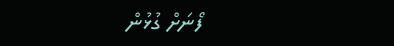ފޯނަށް ގުޅުން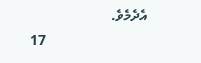އެދެމެވެ.
                            17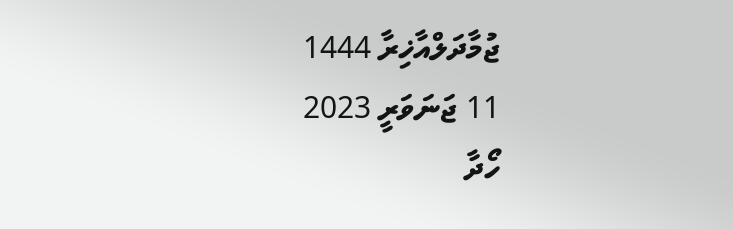ޖުމާދަލްއާޚިރާ 1444
11 ޖަނަވަރީ 2023
ހޯދާ